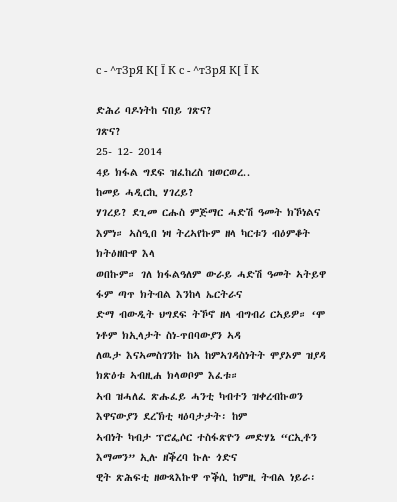с - ^тЗpЯ К[ Ї К с - ^тЗpЯ К[ Ї К

ድሕሪ ባዶነትከ ናበይ ገጽና?
ገጽና?
25- 12- 2014
4ይ ክፋል ግደፍ ዝፈከረስ ዝወርወረ..
ከመይ ሓዲርኪ ሃገረይ?
ሃገረይ? ደጊመ ርሑስ ምጅማር ሓድሽ ዓመት ክኾነልና እምነ። ኣስዒበ ነዛ ትረኣየኩም ዘላ ካርቱን ብዕምቆት ክትዕዘቡዋ እላ
ወበኩም። ገለ ክፋልዓለም ውራይ ሓድሽ ዓመት ኣትይዋ ፋም ጣጥ ክትብል እንከላ ኤርትራና
ድማ ብውዲት ህግደፍ ትኾኖ ዘላ ብግብሪ ርኣይዎ። ‘ሞ ነቶም ክኢላታት ስነ-ጥበባውያን ኣዳ
ለዉታ እናኣመስገንኩ ከኣ ከምኣገዳስነትት ሞያኦም ዝያዳ ክጽዕቱ ኣብዚሐ ክላወቦም እፈቱ።
ኣብ ዝሓለፈ ጽሑፈይ ሓንቲ ካብተን ዝቀረብኩወን እዋናውያን ደረኽቲ ዛዕባታታት፡ ከም
ኣብነት ካብታ ፕሮፌሶር ተስፋጽዮን መድሃኔ “ርኢቶን እማመን” ኢሉ ዘቕረባ ኩሉ ጎድና
ዊት ጽሕፍቲ ዘውጻእኩዋ ጥቕሲ ከምዚ ትብል ነይራ፡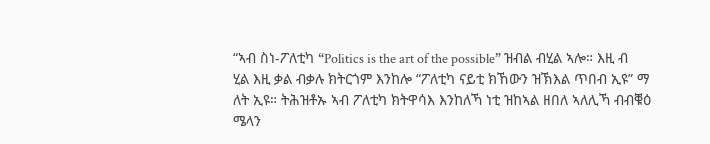“ኣብ ስነ-ፖለቲካ “Politics is the art of the possible” ዝብል ብሂል ኣሎ። እዚ ብ
ሂል እዚ ቃል ብቃሉ ክትርጎም እንከሎ “ፖለቲካ ናይቲ ክኸውን ዝኽእል ጥበብ ኢዩ” ማ
ለት ኢዩ። ትሕዝቶኡ ኣብ ፖለቲካ ክትዋሳእ እንከለኻ ነቲ ዝከኣል ዘበለ ኣለሊኻ ብብቑዕ
ሜላን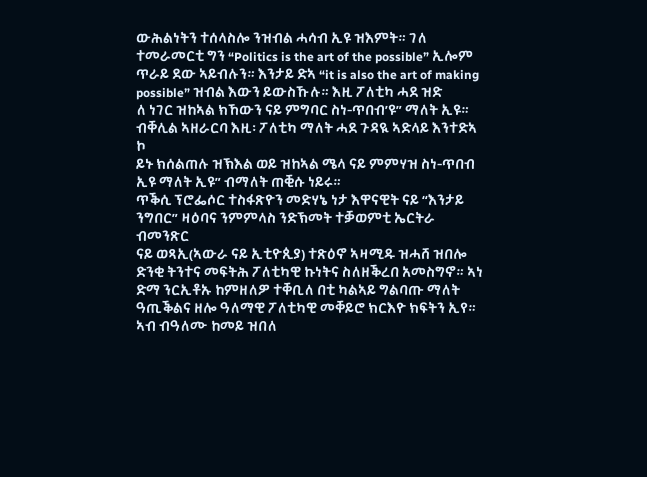ውሕልነትን ተሰላስሎ ንዝብል ሓሳብ ኢዩ ዝእምት። ገለ ተመራመርቲ ግን “Politics is the art of the possible” ኢሎም
ጥራይ ደው ኣይብሉን። እንታይ ድኣ “it is also the art of making possible” ዝብል እውን ይውስኹሉ። እዚ ፖለቲካ ሓደ ዝድ
ለ ነገር ዝከኣል ክኸውን ናይ ምግባር ስነ-ጥበብ’ዩ” ማለት ኢዩ። ብቐሊል ኣዘራርባ እዚ፡ ፖለቲካ ማለት ሓደ ጉዳዪ ኣድላይ እንተድኣ ኮ
ይኑ ክሰልጠሉ ዝኽእል ወይ ዝከኣል ሜላ ናይ ምምሃዝ ስነ-ጥበብ ኢዩ ማለት ኢዩ” ብማለት ጠቒሱ ነይሩ።
ጥቕሲ ፕሮፌሶር ተስፋጽዮን መድሃኔ ነታ እዋናዊት ናይ “እንታይ ንግበር” ዛዕባና ንምምላስ ንድኽመት ተቓወምቲ ኤርትራ ብመንጽር
ናይ ወጻኢ(ኣውራ ናይ ኢቲዮጲያ) ተጽዕኖ ኣዛሚዱ ዝሓሸ ዝበሎ ድንቂ ትንተና መፍትሕ ፖለቲካዊ ኩነትና ስለዘቕረበ አመስግኖ። ኣነ
ድማ ንርኢቶኡ ከምዘለዎ ተቐቢለ በቲ ካልኣይ ግልባጡ ማለት ዓጢቕልና ዘሎ ዓለማዊ ፖለቲካዊ መቐይሮ ክርእዮ ክፍትን ኢየ።
ኣብ ብዓለሙ ከመይ ዝበለ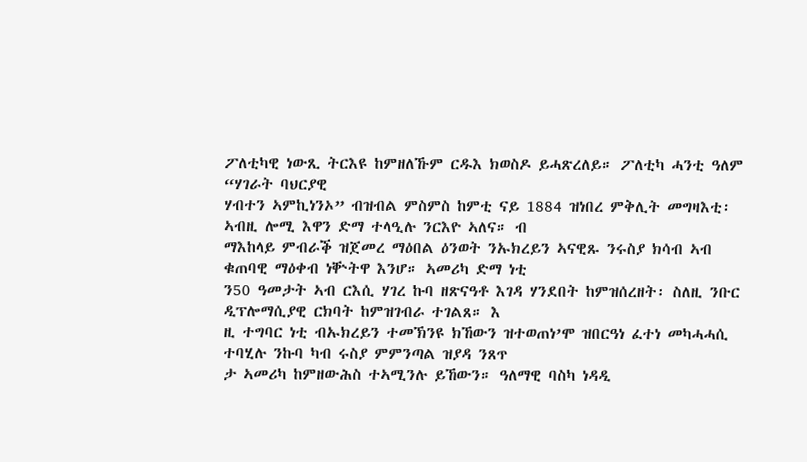ፖለቲካዊ ነውጺ ትርእዩ ከምዘለኹም ርዱእ ክወስዶ ይሓጽረለይ። ፖለቲካ ሓንቲ ዓለም “ሃገራት ባህርያዊ
ሃብተን ኣምኪነንኦ” ብዝብል ምስምስ ከምቲ ናይ 1884 ዝነበረ ምቅሊት መግዛእቲ፡ ኣብዚ ሎሚ እዋን ድማ ተላዒሉ ንርእዮ ኣለና። ብ
ማእከላይ ምብራቕ ዝጀመረ ማዕበል ዕንወት ንኡክረይን ኣናዊጹ ንሩስያ ክሳብ ኣብ ቁጠባዊ ማዕቀብ ነቝትዋ እንሆ። ኣመሪካ ድማ ነቲ
ን50 ዓመታት ኣብ ርእሲ ሃገረ ኩባ ዘጽናዓቶ እገዳ ሃንደበት ከምዝሰረዘት፡ ስለዚ ንቡር ዲፕሎማሲያዊ ርክባት ከምዝገብራ ተገልጸ። እ
ዚ ተግባር ነቲ ብኡክረይን ተመኽንዩ ክኸውን ዝተወጠነ’ሞ ዝበርዓነ ፈተነ መካሓሓሲ ተባሂሉ ንኩባ ካብ ሩስያ ምምንጣል ዝያዳ ንጸጥ
ታ ኣመሪካ ከምዘውሕስ ተኣሚንሉ ይኸውን። ዓለማዊ ባስካ ነዳዲ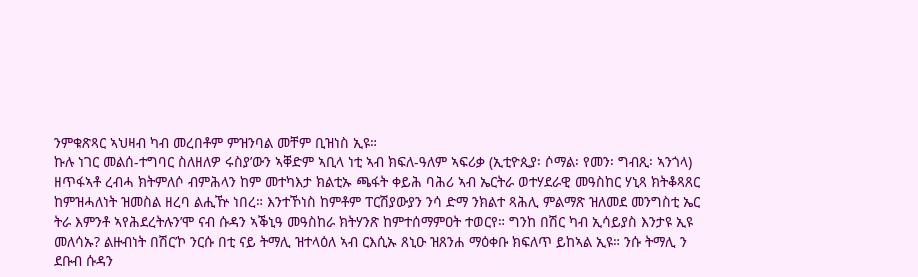ንምቁጽጻር ኣህዛብ ካብ መረበቶም ምዝንባል መቸም ቢዝነስ ኢዩ።
ኩሉ ነገር መልሰ-ተግባር ስለዘለዎ ሩስያ’ውን ኣቐድም ኣቢላ ነቲ ኣብ ክፍለ-ዓለም ኣፍሪቃ (ኢቲዮጲያ፡ ሶማል፡ የመን፡ ግብጺ፡ ኣንጎላ)
ዘጥፋኣቶ ረብሓ ክትምለሶ ብምሕላን ከም መተካእታ ክልቲኡ ጫፋት ቀይሕ ባሕሪ ኣብ ኤርትራ ወተሃደራዊ መዓስከር ሃኒጻ ክትቆጻጸር
ከምዝሓለነት ዝመስል ዘረባ ልሒዅ ነበረ። እንተኾነስ ከምቶም ፐርሽያውያን ንሳ ድማ ንክልተ ጻሕሊ ምልማጽ ዝለመደ መንግስቲ ኤር
ትራ እምንቶ ኣየሕደረትሉን’ሞ ናብ ሱዳን ኣቕኒዓ መዓስከራ ክትሃንጽ ከምተሰማምዐት ተወርየ። ግንከ በሽር ካብ ኢሳይያስ እንታዩ ኢዩ
መለሳኡ? ልዙብነት በሽር’ኮ ንርሱ በቲ ናይ ትማሊ ዝተላዕለ ኣብ ርእሲኡ ጸኒዑ ዝጸንሐ ማዕቀቡ ክፍለጥ ይከኣል ኢዩ። ንሱ ትማሊ ን
ደቡብ ሱዳን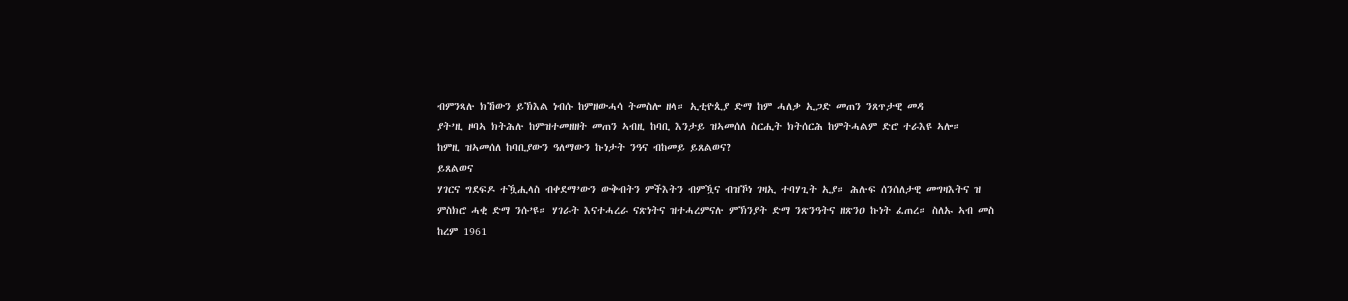ብምንጻሉ ክኸውን ይኽእል ነብሱ ከምዘውሓሳ ትመስሎ ዘላ። ኢቲዮጲያ ድማ ከም ሓለቃ ኢጋድ መጠን ንጸጥታዊ መዳ
ያት’ዚ ዞባኣ ክትሕሉ ከምዝተመዘዘት መጠን ኣብዚ ከባቢ እንታይ ዝኣመሰለ ስርሒት ክትሰርሕ ከምትሓልም ድሮ ተራእዩ ኣሎ።
ከምዚ ዝኣመሰለ ከባቢያውን ዓለማውን ኩነታት ንዓና ብከመይ ይጸልወና?
ይጸልወና
ሃገርና ግደፍዶ ተዃሒላስ ብቀደማ’ውን ውቅብትን ምችእትን ብምዃና ብዝኾነ ገዛኢ ተባሃጊት ኢያ። ሕሉፍ ሰንሰለታዊ መግዛእትና ዝ
ምስክሮ ሓቂ ድማ ንሱ’ዩ። ሃገራት እናተሓረራ ናጽነትና ዝተሓረምናሉ ምኽንያት ድማ ንጽንዓትና ዘጽንዐ ኩነት ፈጠረ። ስለኡ ኣብ መስ
ከረም 1961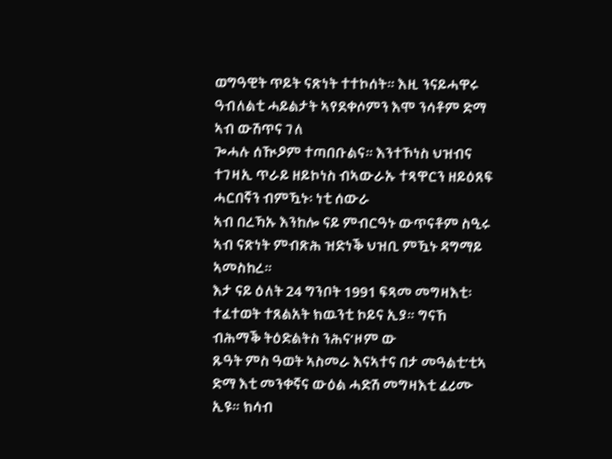ወግዓዊት ጥይት ናጽነት ተተኮሰት። እዚ ንናይሓዋሩ ዓብለልቲ ሓይልታት ኣየደቀሶምን እሞ ንሳቶም ድማ ኣብ ውሽጥና ገለ
ጐሓሉ ሰዂዖም ተጣበቡልና። እንተኾነስ ህዝብና ተገዛኢ ጥራይ ዘይኮነስ ብኣውራኡ ተጻዋርን ዘይዕጸፍ ሓርበኛን ብምዃኑ፡ ነቲ ሰውራ
ኣብ በረኻኡ እንከሎ ናይ ምብርዓኑ ውጥናቶም ስዒሩ ኣብ ናጽነት ምብጽሕ ዝድነቕ ህዝቢ ምዃኑ ዳግማይ ኣመስከረ።
እታ ናይ ዕለት 24 ግንቦት 1991 ፍጻመ መግዛእቲ፡ ተፈተወት ተጸልአት ክዉንቲ ኮይና ኢያ። ግናኸ ብሕማቕ ትዕድልትስ ንሕና’ዞም ው
ጹዓት ምስ ዓወት ኣስመራ እናኣተና በታ መዓልቲ’ቲኣ ድማ እቲ መንቀኛና ውዕል ሓድሽ መግዛእቲ ፈሪሙ ኢዩ። ክሳብ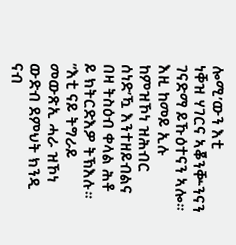ሎሚ’ውን እቲ
ነቐዝ ሃገርና ኣቖንቝንናን ገናድማ ይኹዕተናን ኣሎ። እዚ ከመይ ኢሉ ከምዝኾነ ዝሕብር ሰነድ’ዃ እንተዘይብልና በዛ ትስዕብ ቀላል ሕቶ
ይ ክትርድእዎ ትኽእሉ።
”እቲ ናይ ትግራይ መውጽኢ ሓራ ዝኾነ ውድብ ደምህት ክንዲ ናብ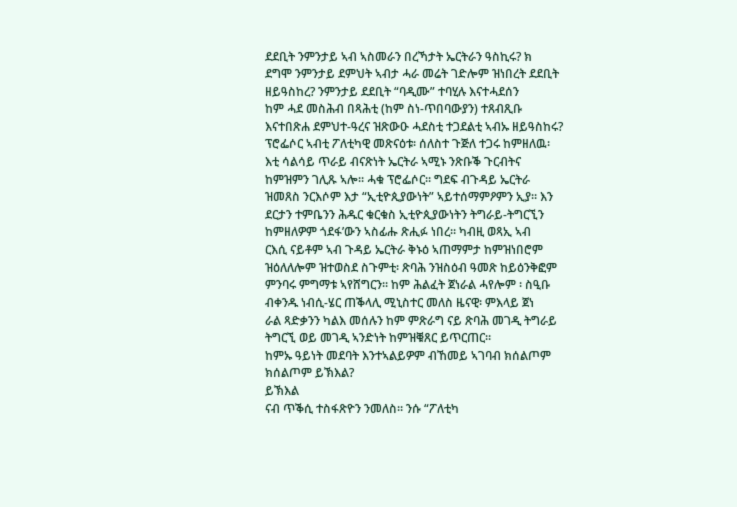ደደቢት ንምንታይ ኣብ ኣስመራን በረኻታት ኤርትራን ዓስኪሩ? ክ
ደግሞ ንምንታይ ደምህት ኣብታ ሓራ መሬት ገድሎም ዝነበረት ደደቢት ዘይዓስከረ? ንምንታይ ደደቢት “ባዲሙ” ተባሂሉ እናተሓደሰን
ከም ሓደ መስሕብ በጻሕቲ (ከም ስነ-ጥበባውያን) ተጸብጺቡ እናተበጽሐ ደምህተ-ዓረና ዝጽውዑ ሓደስቲ ተጋደልቲ ኣብኡ ዘይዓስከሩ?
ፕሮፌሶር ኣብቲ ፖለቲካዊ መጽናዕቱ፡ ሰለስተ ጉጅለ ተጋሩ ከምዘለዉ፡ እቲ ሳልሳይ ጥራይ ብናጽነት ኤርትራ ኣሚኑ ንጽቡቕ ጉርብትና
ከምዝምን ገሊጹ ኣሎ። ሓቁ ፕሮፌሶር። ግደፍ ብጉዳይ ኤርትራ ዝመጸስ ንርእሶም እታ “ኢቲዮጲያውነት” ኣይተሰማምዖምን ኢያ። እን
ደርታን ተምቤንን ሕዱር ቁርቁስ ኢቲዮጲያውነትን ትግራይ-ትግርኚን ከምዘለዎም ጎደፋ’ውን ኣስፊሑ ጽሒፉ ነበረ። ካብዚ ወጻኢ ኣብ
ርእሲ ናይቶም ኣብ ጉዳይ ኤርትራ ቅኑዕ ኣጠማምታ ከምዝነበሮም ዝዕለለሎም ዝተወስደ ስጉምቲ፡ ጽባሕ ንዝስዕብ ዓመጽ ከይዕንቅፎም
ምንባሩ ምግማቱ ኣየሸግርን። ከም ሕልፈት ጀነራል ሓየሎም ፡ ስዒቡ ብቀንዱ ነብሲ-ሄር ጠቕላሊ ሚኒስተር መለስ ዜናዊ፡ ምእላይ ጀነ
ራል ጻድቃንን ካልእ መሰሉን ከም ምጽራግ ናይ ጽባሕ መገዲ ትግራይ ትግርኚ ወይ መገዲ ኣንድነት ከምዝቑጸር ይጥርጠር።
ከምኡ ዓይነት መደባት እንተኣልይዎም ብኸመይ ኣገባብ ክሰልጦም
ክሰልጦም ይኽእል?
ይኽእል
ናብ ጥቕሲ ተስፋጽዮን ንመለስ። ንሱ “ፖለቲካ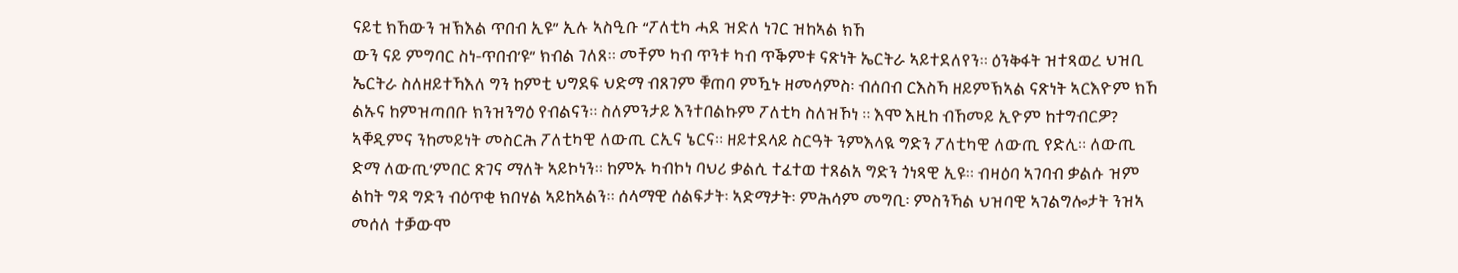ናይቲ ክኸውን ዝኽእል ጥበብ ኢዩ” ኢሉ ኣስዒቡ “ፖለቲካ ሓደ ዝድለ ነገር ዝከኣል ክኸ
ውን ናይ ምግባር ስነ-ጥበብ’ዩ” ክብል ገለጸ። መቸም ካብ ጥንቱ ካብ ጥቕምቱ ናጽነት ኤርትራ ኣይተደለየን። ዕንቅፋት ዝተጻወረ ህዝቢ
ኤርትራ ስለዘይተኻእለ ግን ከምቲ ህግደፍ ህድማ ብጸገም ቑጠባ ምዃኑ ዘመሳምስ፡ ብሰበብ ርእስኻ ዘይምኽኣል ናጽነት ኣርእዮም ክኸ
ልኡና ከምዝጣበቡ ክንዝንግዕ የብልናን። ስለምንታይ እንተበልኩም ፖለቲካ ስለዝኾነ ። እሞ እዚከ ብኸመይ ኢዮም ከተግብርዎ?
ኣቐዲምና ንከመይነት መስርሕ ፖለቲካዊ ለውጢ ርኢና ኔርና። ዘይተደላይ ስርዓት ንምእላዪ ግድን ፖለቲካዊ ለውጢ የድሊ። ለውጢ
ድማ ለውጢ’ምበር ጽገና ማለት ኣይኮነን። ከምኡ ካብኮነ ባህሪ ቃልሲ ተፈተወ ተጸልአ ግድን ጎነጻዊ ኢዩ። ብዛዕባ ኣገባብ ቃልሱ ዝም
ልከት ግዳ ግድን ብዕጥቂ ክበሃል ኣይከኣልን። ሰላማዊ ሰልፍታት፡ ኣድማታት፡ ምሕሳም መግቢ፡ ምስንኻል ህዝባዊ ኣገልግሎታት ንዝኣ
መሰለ ተቓውሞ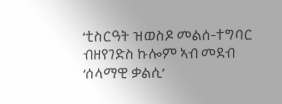‘ቲስርዓት ዝወስዶ መልሰ-ተግባር ብዘየገድስ ኩሎም ኣብ መደብ ‘ሰላማዊ ቃልሲ’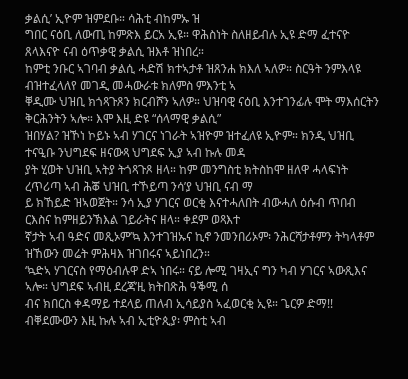ቃልሲ’ ኢዮም ዝምደቡ። ሳሕቲ ብከምኡ ዝ
ግበር ናዕቢ ለውጢ ከምጽእ ይርአ ኢዩ። ዋሕስነት ስለዘይብሉ ኢዩ ድማ ፈተናዮ ጸላእናዮ ናብ ዕጥቃዊ ቃልሲ ዝእቶ ዝነበረ።
ከምቲ ንቡር ኣገባብ ቃልሲ ሓድሽ ክተኣታቶ ዝጸንሐ ክእለ ኣለዎ። ስርዓት ንምእላዩ ብዝተፈላለየ መገዲ መሓውራቱ ክለምስ ምእንቲ ኣ
ቐዲሙ ህዝቢ ክጎጻጉጾን ክርብሾን ኣለዎ። ህዝባዊ ናዕቢ እንተገንፊሉ ሞት ማእሰርትን ቅርሕንትን ኣሎ። እሞ እዚ ድዩ “ሰላማዊ ቃልሲ”
ዝበሃል? ዝኾነ ኮይኑ ኣብ ሃገርና ነገራት ኣዝዮም ዝተፈለዩ ኢዮም። ክንዲ ህዝቢ ተናዒቡ ንህግደፍ ዘናውጻ ህግደፍ ኢያ ኣብ ኩሉ መዳ
ያት ሂወት ህዝቢ ኣትያ ትጎጻጉጾ ዘላ። ከም መንግስቲ ክትስከሞ ዘለዋ ሓላፍነት ረጥሪጣ ኣብ ሕቖ ህዝቢ ተኾይጣ ንሳ’ያ ህዝቢ ናብ ማ
ይ ክኸይድ ዝኣወጀት። ንሳ ኢያ ሃገርና ወርቂ እናተሓለበት ብውሓለ ዕሱብ ጥበብ ርእስና ከምዘይንኽእል ገይራትና ዘላ። ቀደም ወጻእተ
ኛታት ኣብ ዓድና መጺኦም’ኳ እንተገዝኡና ኪኖ ንመንበሪኦም፡ ንሕርሻታቶምን ትካላቶም ዝኸውን መሬት ምሕዛእ ዝገበሩና ኣይነበረን።
‘ኳድኣ ሃገርናስ የማዕብሉዋ ድኣ ነበሩ። ናይ ሎሚ ገዛኢና ግን ካብ ሃገርና ኣውጺእና ኣሎ። ህግደፍ ኣብዚ ደረጃ’ዚ ክትበጽሕ ዓቕሚ ሰ
ብና ክበርስ ቀዳማይ ተደላይ ጠለብ ኢሳይያስ ኣፈወርቂ ኢዩ። ጌርዎ ድማ!! ብቐደሙውን እዚ ኩሉ ኣብ ኢቲዮጲያ፡ ምስቲ ኣብ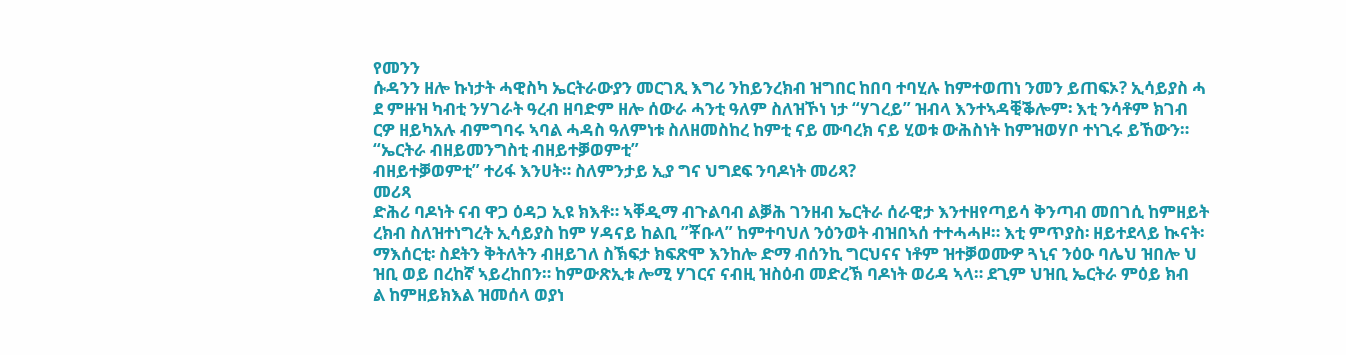የመንን
ሱዳንን ዘሎ ኩነታት ሓዊስካ ኤርትራውያን መርገጺ እግሪ ንከይንረክብ ዝግበር ከበባ ተባሂሉ ከምተወጠነ ንመን ይጠፍኦ? ኢሳይያስ ሓ
ደ ምዙዝ ካብቲ ንሃገራት ዓረብ ዘባድም ዘሎ ሰውራ ሓንቲ ዓለም ስለዝኾነ ነታ “ሃገረይ” ዝብላ እንተኣዳቒቕሎም፡ እቲ ንሳቶም ክገብ
ርዎ ዘይካአሉ ብምግባሩ ኣባል ሓዳስ ዓለምነቱ ስለዘመስከረ ከምቲ ናይ ሙባረክ ናይ ሂወቱ ውሕስነት ከምዝወሃቦ ተነጊሩ ይኸውን።
“ኤርትራ ብዘይመንግስቲ ብዘይተቓወምቲ”
ብዘይተቓወምቲ” ተሪፋ እንሀት። ስለምንታይ ኢያ ግና ህግደፍ ንባዶነት መሪጻ?
መሪጻ
ድሕሪ ባዶነት ናብ ዋጋ ዕዳጋ ኢዩ ክእቶ። ኣቐዲማ ብጉልባብ ልቓሕ ገንዘብ ኤርትራ ሰራዊታ እንተዘየጣይሳ ቅንጣብ መበገሲ ከምዘይት
ረክብ ስለዝተነግረት ኢሳይያስ ከም ሃዳናይ ከልቢ ”ቾቡላ” ከምተባህለ ንዕንወት ብዝበኣሰ ተተሓሓዞ። እቲ ምጥያስ፡ ዘይተደላይ ኲናት፡
ማእሰርቲ፡ ስደትን ቅትለትን ብዘይገለ ስኽፍታ ክፍጽሞ እንከሎ ድማ ብሰንኪ ግርህናና ነቶም ዝተቓወሙዎ ጓኒና ንዕዑ ባሌህ ዝበሎ ህ
ዝቢ ወይ በረከኛ ኣይረከበን። ከምውጽኢቱ ሎሚ ሃገርና ናብዚ ዝስዕብ መድረኽ ባዶነት ወሪዳ ኣላ። ደጊም ህዝቢ ኤርትራ ምዕይ ክብ
ል ከምዘይክእል ዝመሰላ ወያነ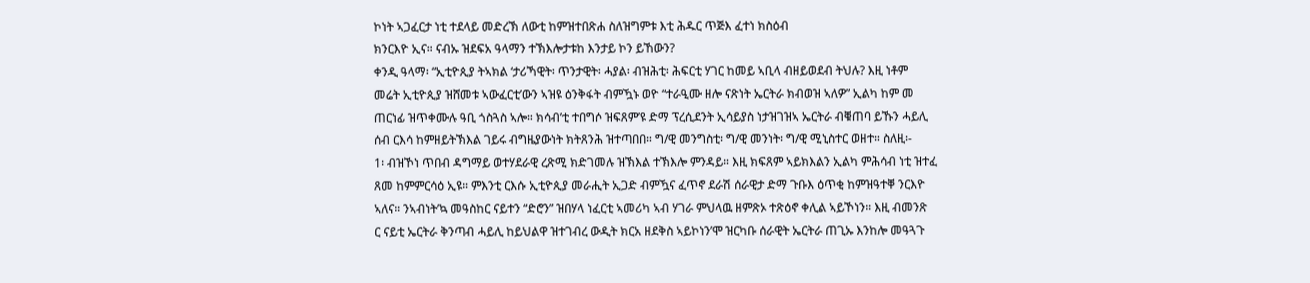ኮነት ኣጋፈርታ ነቲ ተደላይ መድረኽ ለውቲ ከምዝተበጽሐ ስለዝግምቱ እቲ ሕዱር ጥጅእ ፈተነ ክስዕብ
ክንርእዮ ኢና። ናብኡ ዝደፍአ ዓላማን ተኽእሎታቱከ እንታይ ኮን ይኸውን?
ቀንዲ ዓላማ፡ “ኢቲዮጲያ ትኣክል ‘ታሪኻዊት፡ ጥንታዊት፡ ሓያል፡ ብዝሕቲ፡ ሕፍርቲ ሃገር ከመይ ኣቢላ ብዘይወደብ ትህሉ? እዚ ነቶም
መሬት ኢቲዮጲያ ዝሸመቱ ኣውፈርቲ’ውን ኣዝዩ ዕንቅፋት ብምዃኑ ወዮ “ተራዒሙ ዘሎ ናጽነት ኤርትራ ክብወዝ ኣለዎ” ኢልካ ከም መ
ጠርነፊ ዝጥቀሙሉ ዓቢ ጎስጓስ ኣሎ። ክሳብ’ቲ ተበግሶ ዝፍጸም’ዩ ድማ ፕረሲደንት ኢሳይያስ ነታዝገዝኣ ኤርትራ ብቑጠባ ይኹን ሓይሊ
ሰብ ርእሳ ከምዘይትኽእል ገይሩ ብግዜያውነት ክትጸንሕ ዝተጣበበ። ግ/ዊ መንግስቲ፡ ግ/ዊ መንነት፡ ግ/ዊ ሚኒስተር ወዘተ። ስለዚ፡-
1፡ ብዝኾነ ጥበብ ዳግማይ ወተሃደራዊ ረጽሚ ክድገመሉ ዝኽእል ተኽእሎ ምንዳይ። እዚ ክፍጸም ኣይክእልን ኢልካ ምሕሳብ ነቲ ዝተፈ
ጸመ ከምምርሳዕ ኢዩ። ምእንቲ ርእሱ ኢቲዮጲያ መራሒት ኢጋድ ብምዃና ፈጥኖ ደራሽ ሰራዊታ ድማ ጉቡእ ዕጥቂ ከምዝዓተቐ ንርእዮ
ኣለና። ንኣብነት’ኳ መዓስከር ናይተን “ድሮን” ዝበሃላ ነፈርቲ ኣመሪካ ኣብ ሃገራ ምህላዉ ዘምጽኦ ተጽዕኖ ቀሊል ኣይኾነን። እዚ ብመንጽ
ር ናይቲ ኤርትራ ቅንጣብ ሓይሊ ከይህልዋ ዝተገብረ ውዲት ክርአ ዘደቅስ ኣይኮነን’ሞ ዝርካቡ ሰራዊት ኤርትራ ጠጊኡ እንከሎ መዓጓጉ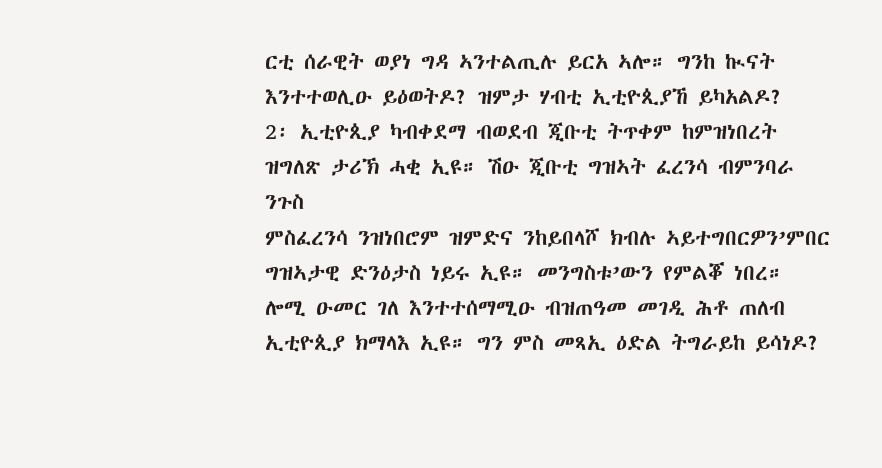ርቲ ሰራዊት ወያነ ግዳ ኣንተልጢሉ ይርአ ኣሎ። ግንከ ኲናት እንተተወሊዑ ይዕወትዶ? ዝምታ ሃብቲ ኢቲዮጲያኸ ይካአልዶ?
2፡ ኢቲዮጲያ ካብቀደማ ብወደብ ጂቡቲ ትጥቀም ከምዝነበረት ዝግለጽ ታሪኽ ሓቂ ኢዩ። ሽዑ ጂቡቲ ግዝኣት ፈረንሳ ብምንባራ ንጉስ
ምስፈረንሳ ንዝነበሮም ዝምድና ንከይበላሾ ክብሉ ኣይተግበርዎን’ምበር ግዝኣታዊ ድንዕታስ ነይሩ ኢዩ። መንግስቱ’ውን የምልቖ ነበረ።
ሎሚ ዑመር ገለ እንተተሰማሚዑ ብዝጠዓመ መገዲ ሕቶ ጠለብ ኢቲዮጲያ ክማላእ ኢዩ። ግን ምስ መጻኢ ዕድል ትግራይከ ይሳነዶ?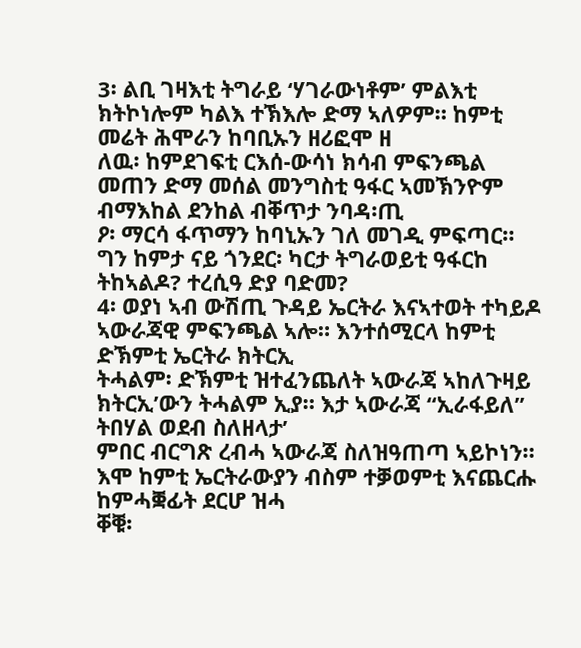3፡ ልቢ ገዛእቲ ትግራይ ‘ሃገራውነቶም’ ምልእቲ ክትኮነሎም ካልእ ተኽእሎ ድማ ኣለዎም። ከምቲ መሬት ሕሞራን ከባቢኡን ዘሪፎሞ ዘ
ለዉ፡ ከምደገፍቲ ርእሰ-ውሳነ ክሳብ ምፍንጫል መጠን ድማ መሰል መንግስቲ ዓፋር ኣመኽንዮም ብማእከል ደንከል ብቐጥታ ንባዳ፡ጢ
ዖ፡ ማርሳ ፋጥማን ከባኒኡን ገለ መገዲ ምፍጣር። ግን ከምታ ናይ ጎንደር፡ ካርታ ትግራወይቲ ዓፋርከ ትከኣልዶ? ተረሲዓ ድያ ባድመ?
4፡ ወያነ ኣብ ውሽጢ ጉዳይ ኤርትራ እናኣተወት ተካይዶ ኣውራጃዊ ምፍንጫል ኣሎ። እንተሰሚርላ ከምቲ ድኽምቲ ኤርትራ ክትርኢ
ትሓልም፡ ድኽምቲ ዝተፈንጨለት ኣውራጃ ኣከለጉዛይ ክትርኢ’ውን ትሓልም ኢያ። እታ ኣውራጃ “ኢራፋይለ” ትበሃል ወደብ ስለዘላታ’
ምበር ብርግጽ ረብሓ ኣውራጃ ስለዝዓጠጣ ኣይኮነን። እሞ ከምቲ ኤርትራውያን ብስም ተቓወምቲ እናጨርሑ ከምሓቛፊት ደርሆ ዝሓ
ቐቑ፡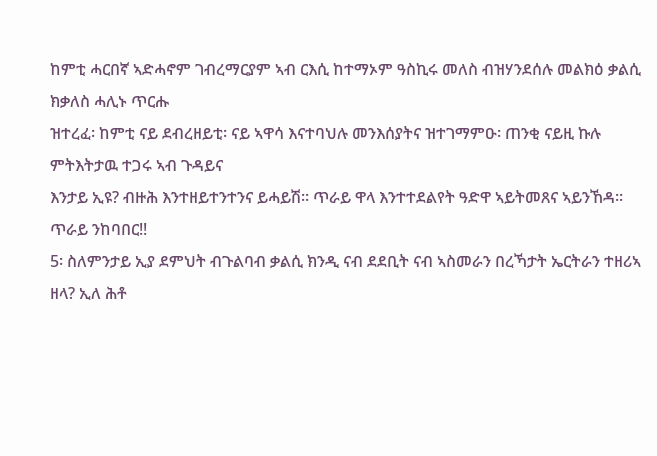ከምቲ ሓርበኛ ኣድሓኖም ገብረማርያም ኣብ ርእሲ ከተማኦም ዓስኪሩ መለስ ብዝሃንደሰሉ መልክዕ ቃልሲ ክቃለስ ሓሊኑ ጥርሑ
ዝተረፈ፡ ከምቲ ናይ ደብረዘይቲ፡ ናይ ኣዋሳ እናተባህሉ መንእሰያትና ዝተገማምዑ፡ ጠንቂ ናይዚ ኩሉ ምትእትታዉ ተጋሩ ኣብ ጉዳይና
እንታይ ኢዩ? ብዙሕ እንተዘይተንተንና ይሓይሽ። ጥራይ ዋላ እንተተደልየት ዓድዋ ኣይትመጸና ኣይንኸዳ። ጥራይ ንከባበር!!
5፡ ስለምንታይ ኢያ ደምህት ብጉልባብ ቃልሲ ክንዲ ናብ ደደቢት ናብ ኣስመራን በረኻታት ኤርትራን ተዘሪኣ ዘላ? ኢለ ሕቶ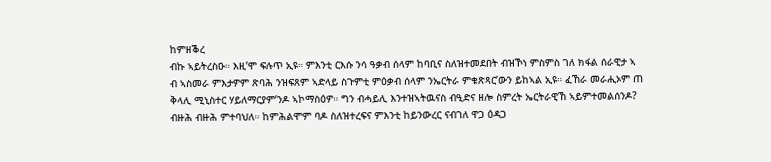ከምዘቕረ
ብኩ ኣይትረስዑ። እዚ’ሞ ፍሉጥ ኢዩ። ምእንቲ ርእሱ ንሳ ዓቃብ ሰላም ከባቢና ስለዝተመደበት ብዝኾነ ምስምስ ገለ ክፋል ሰራዊታ ኣ
ብ ኣስመራ ምእታዎም ጽባሕ ንዝፍጸም ኣድላይ ስጉምቲ ምዕቃብ ሰላም ንኤርትራ ምቁጽጻር’ውን ይከኣል ኢዩ። ፈኸራ መራሒኦም ጠ
ቅላሊ ሚኒስተር ሃይለማርያም’ንዶ ኣኮማስዕዎ። ግን ብሓይሊ እንተዝኣትዉናስ ብዒድና ዘሎ ስምረት ኤርትራዊኸ ኣይምተመልሰንዶ?
ብዙሕ ብዙሕ ምተባህለ። ከምሕልሞም ባዶ ስለዝተረፍና ምእንቲ ከይንውረር ናብገለ ዋጋ ዕዳጋ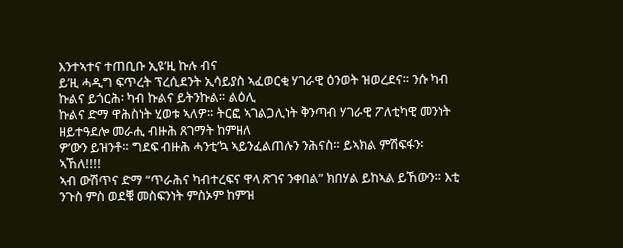እንተኣተና ተጠቢቡ ኢዩ’ዚ ኩሉ ብና
ይ’ዚ ሓዲግ ፍጥረት ፕረሲደንት ኢሳይያስ ኣፈወርቂ ሃገራዊ ዕንወት ዝወረደና። ንሱ ካብ ኩልና ይጎርሕ፡ ካብ ኩልና ይትንኩል። ልዕሊ
ኩልና ድማ ዋሕስነት ሂወቱ ኣለዎ። ትርፎ ኣገልጋሊነት ቅንጣብ ሃገራዊ ፖለቲካዊ መንነት ዘይተዓደሎ መራሒ ብዙሕ ጸገማት ከምዘለ
ዎ’ውን ይዝንቶ። ግደፍ ብዙሕ ሓንቲ’ኳ ኣይንፈልጠሉን ንሕናስ። ይኣክል ምሽፍፋን፡ ኣኸለ!!!!
ኣብ ውሽጥና ድማ “ጥራሕና ካብተረፍና ዋላ ጽገና ንቀበል” ክበሃል ይከኣል ይኸውን። እቲ ንጉስ ምስ ወደቑ መስፍንነት ምስኦም ከምዝ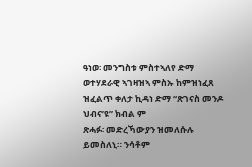ዓነወ፡ መንግስቱ ምስተኣለየ ድማ ወተሃደራዊ ኣገዛዝኣ ምስኡ ከምዝነፈጸ ዝፈልጥ ቀለታ ኪዳነ ድማ “ጽገናስ መንዶ ህብና’ዩ” ክብል ም
ጽሓፉ፡ መድረኻውያን ዝመለሱሉ ይመስለኒ። ንሳቶም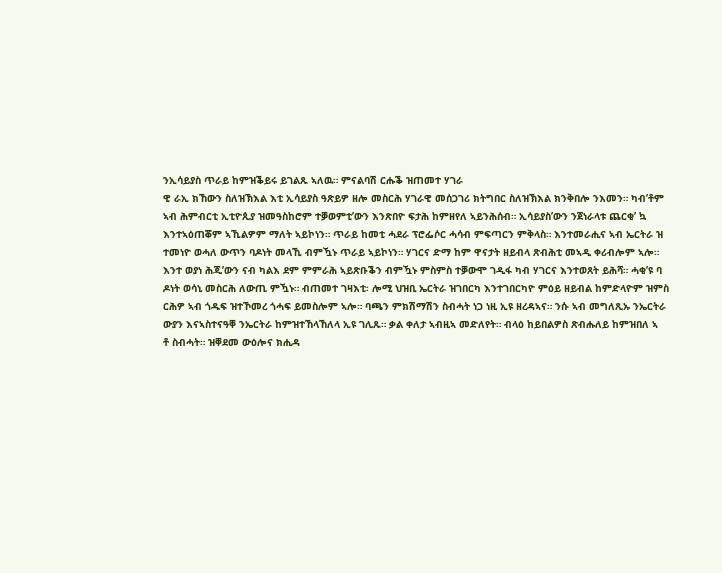ንኢሳይያስ ጥራይ ከምዝቕይሩ ይገልጹ ኣለዉ። ምናልባሽ ርሑቕ ዝጠመተ ሃገራ
ዊ ራኢ ክኸውን ስለዝኽእል እቲ ኢሳይያስ ዓጽይዎ ዘሎ መስርሕ ሃገራዊ መሰጋገሪ ክትግበር ስለዝኽእል ክንቅበሎ ንእመን። ካብ’ቶም
ኣብ ሕምብርቲ ኢቲዮጲያ ዝመዓስከሮም ተቓወምቲ’ውን እንጽበዮ ፍታሕ ከምዘየለ ኣይንሕሰብ። ኢሳይያስ’ውን ንጀነራላቱ ጨርቂ’ ኳ
እንተኣዕጠቖም ኣኺልዎም ማለት ኣይኮነን። ጥራይ ከመቲ ሓደራ ፕሮፌሶር ሓሳብ ምፍጣርን ምቅላስ። እንተመራሒና ኣብ ኤርትራ ዝ
ተመነዮ ወሓለ ውጥን ባዶነት መላኺ ብምዃኑ ጥራይ ኣይኮነን። ሃገርና ድማ ከም ዋናታት ዘይብላ ጽብሕቲ መኣዲ ቀሪብሎም ኣሎ።
እንተ ወያነ ሕጂ’ውን ናብ ካልእ ደም ምምራሕ ኣይጽቡቕን ብምዃኑ ምስምስ ተቓውሞ ገዲፋ ካብ ሃገርና እንተወጸት ይሕሻ። ሓቂ’ዩ ባ
ዶነት ወሳኒ መስርሕ ለውጢ ምዃኑ። ብጠመተ ገዛእቲ፡ ሎሚ ህዝቢ ኤርትራ ዝገበርካ እንተገበርካዮ ምዕይ ዘይብል ከምድላዮም ዝምስ
ርሕዎ ኣብ ጎዱፍ ዝተኾመረ ጎሓፍ ይመስሎም ኣሎ። ባጫን ምክሽማሽን ስብሓት ነጋ ነዚ ኢዩ ዘረዳኣና። ንሱ ኣብ መግለጺኡ ንኤርትራ
ውያን እናኣስተናዓቐ ንኤርትራ ከምዝተኸላኸለላ ኢዩ ገሊጹ። ቃል ቀለታ ኣብዚኣ መድለየት። ብላዕ ከይበልዎስ ጽብሑለይ ከምዝበለ ኣ
ቶ ስብሓት። ዝቐደመ ውዕሎና ክሒዳ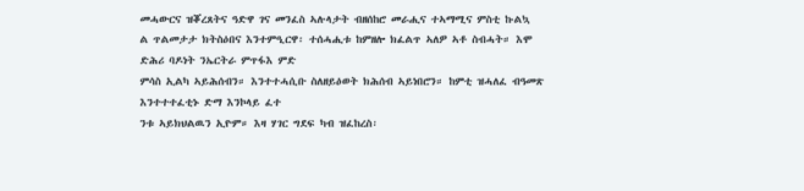መሓውርና ዝቖረጸትና ዓድዋ ገና መንፈስ ኣሉላታት ብዘሰከሮ መራሒና ተኣማሚና ምስቲ ኩልኳ
ል ጥልመታታ ክትስዕበና እንተምዒርዋ፡ ተሰሓሒቱ ከምዘሎ ክፈልጥ ኣለዎ ኣቶ ስብሓት። እሞ ድሕሪ ባዶነት ንኤርትራ ምጥፋእ ምድ
ምሳስ ኢልካ ኣይሕሰብን። እንተተሓሲቡ ስለዘይዕወት ክሕሰብ ኣይነበሮን። ከምቲ ዝሓለፈ ብዓመጽ እንተተተፈቲኑ ድማ እንኮላይ ፈተ
ንቱ ኣይክህልዉን ኢዮም። እዛ ሃገር ግደፍ ካብ ዝፈከረስ፡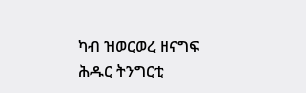ካብ ዝወርወረ ዘናግፍ ሕዱር ትንግርቲ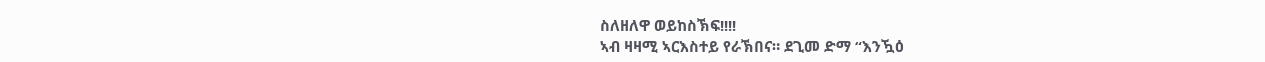ስለዘለዋ ወይከስኽፍ!!!!
ኣብ ዛዛሚ ኣርእስተይ የራኽበና። ደጊመ ድማ “እንዃዕ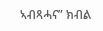ኣብጻሓና” ክብል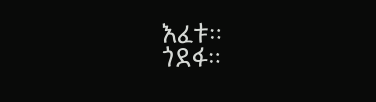እፈቱ።
ጎደፋ።